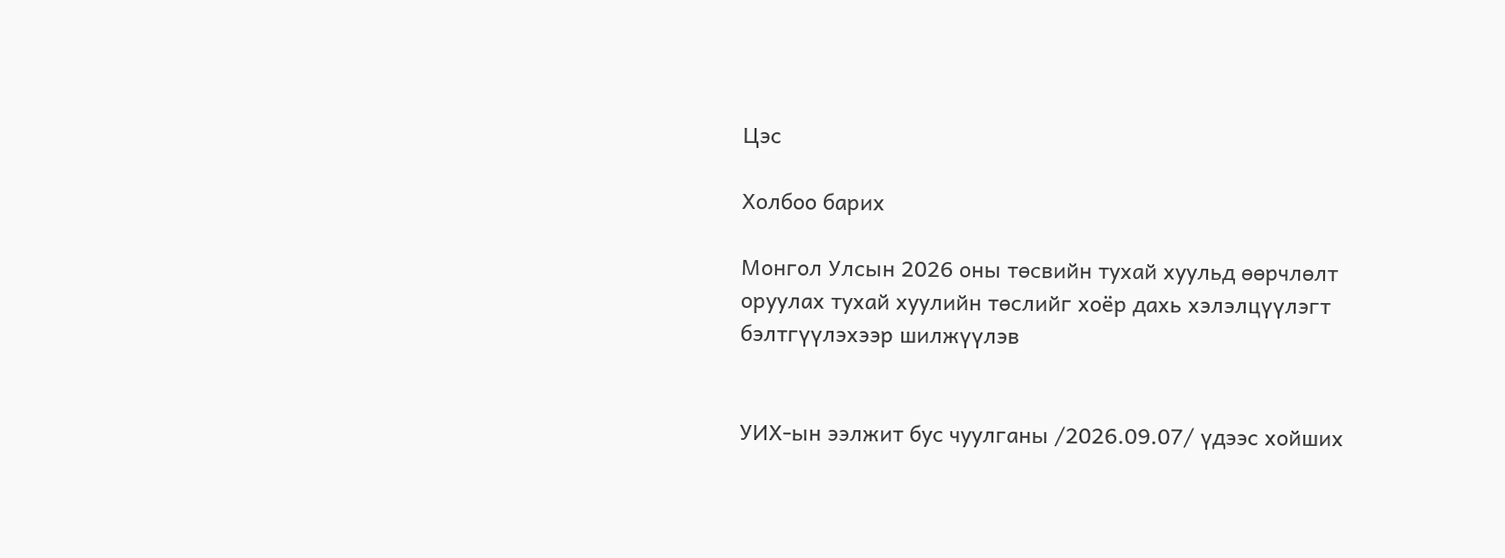Цэс

Холбоо барих

Монгол Улсын 2026 оны төсвийн тухай хуульд өөрчлөлт оруулах тухай хуулийн төслийг хоёр дахь хэлэлцүүлэгт бэлтгүүлэхээр шилжүүлэв


УИХ-ын ээлжит бус чуулганы /2026.09.07/ үдээс хойших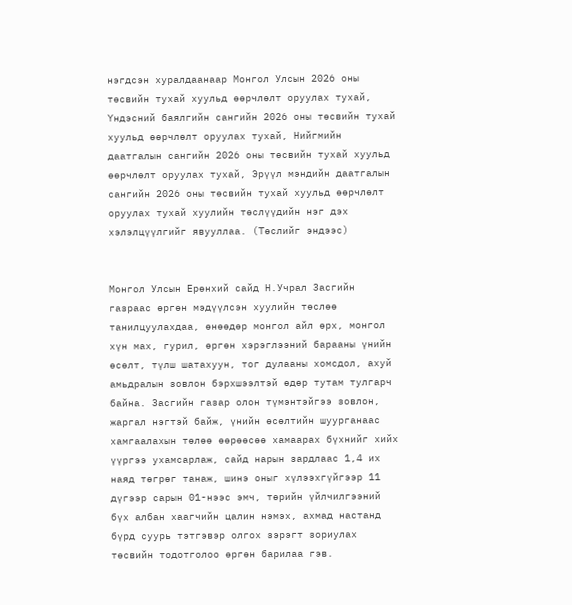нэгдсэн хуралдаанаар Монгол Улсын 2026 оны төсвийн тухай хуульд өөрчлөлт оруулах тухай, Үндэсний баялгийн сангийн 2026 оны төсвийн тухай хуульд өөрчлөлт оруулах тухай, Нийгмийн даатгалын сангийн 2026 оны төсвийн тухай хуульд өөрчлөлт оруулах тухай, Эрүүл мэндийн даатгалын сангийн 2026 оны төсвийн тухай хуульд өөрчлөлт оруулах тухай хуулийн төслүүдийн нэг дэх хэлэлцүүлгийг явууллаа. (Төслийг эндээс)


Монгол Улсын Ерөнхий сайд Н.Учрал Засгийн газраас өргөн мэдүүлсэн хуулийн төслөө танилцуулахдаа, өнөөдөр монгол айл өрх, монгол хүн мах, гурил, өргөн хэрэглээний барааны үнийн өсөлт, түлш шатахуун, тог дулааны хомсдол, ахуй амьдралын зовлон бэрхшээлтэй өдөр тутам тулгарч байна. Засгийн газар олон түмэнтэйгээ зовлон, жаргал нэгтэй байж, үнийн өсөлтийн шуурганаас хамгаалахын төлөө өөрөөсөө хамаарах бүхнийг хийх үүргээ ухамсарлаж, сайд нарын зардлаас 1,4 их наяд төгрөг танаж, шинэ оныг хүлээхгүйгээр 11 дүгээр сарын 01-нээс эмч, төрийн үйлчилгээний бүх албан хаагчийн цалин нэмэх, ахмад настанд бүрд суурь тэтгэвэр олгох зэрэгт зориулах төсвийн тодотголоо өргөн барилаа гэв.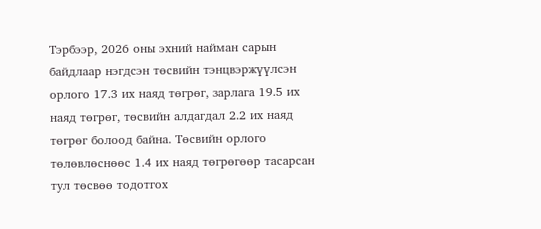Тэрбээр, 2026 оны эхний найман сарын байдлаар нэгдсэн төсвийн тэнцвэржүүлсэн орлого 17.3 их наяд төгрөг, зарлага 19.5 их наяд төгрөг, төсвийн алдагдал 2.2 их наяд төгрөг болоод байна. Төсвийн орлого төлөвлөснөөс 1.4 их наяд төгрөгөөр тасарсан тул төсвөө тодотгох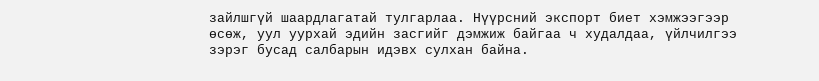зайлшгүй шаардлагатай тулгарлаа. Нүүрсний экспорт биет хэмжээгээр өсөж, уул уурхай эдийн засгийг дэмжиж байгаа ч худалдаа, үйлчилгээ зэрэг бусад салбарын идэвх сулхан байна.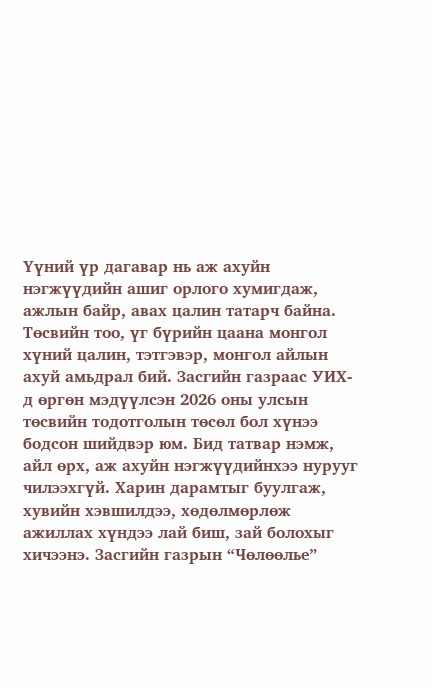Үүний үр дагавар нь аж ахуйн нэгжүүдийн ашиг орлого хумигдаж, ажлын байр, авах цалин татарч байна. Төсвийн тоо, үг бүрийн цаана монгол хүний цалин, тэтгэвэр, монгол айлын ахуй амьдрал бий. Засгийн газраас УИХ-д өргөн мэдүүлсэн 2026 оны улсын төсвийн тодотголын төсөл бол хүнээ бодсон шийдвэр юм. Бид татвар нэмж, айл өрх, аж ахуйн нэгжүүдийнхээ нурууг чилээхгүй. Харин дарамтыг буулгаж, хувийн хэвшилдээ, хөдөлмөрлөж ажиллах хүндээ лай биш, зай болохыг хичээнэ. Засгийн газрын “Чөлөөлье”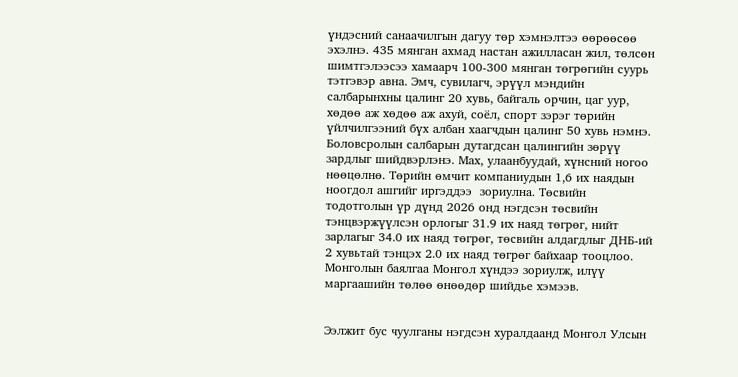үндэсний санаачилгын дагуу төр хэмнэлтээ өөрөөсөө эхэлнэ. 435 мянган ахмад настан ажилласан жил, төлсөн шимтгэлээсээ хамаарч 100-300 мянган төгрөгийн суурь тэтгэвэр авна. Эмч, сувилагч, эрүүл мэндийн салбарынхны цалинг 20 хувь, байгаль орчин, цаг уур, хөдөө аж хөдөө аж ахуй, соёл, спорт зэрэг төрийн үйлчилгээний бүх албан хаагчдын цалинг 50 хувь нэмнэ. Боловсролын салбарын дутагдсан цалингийн зөрүү зардлыг шийдвэрлэнэ. Мах, улаанбуудай, хүнсний ногоо нөөцөлнө. Төрийн өмчит компаниудын 1,6 их наядын ноогдол ашгийг иргэддээ  зориулна. Төсвийн тодотголын үр дүнд 2026 онд нэгдсэн төсвийн тэнцвэржүүлсэн орлогыг 31.9 их наяд төгрөг, нийт зарлагыг 34.0 их наяд төгрөг, төсвийн алдагдлыг ДНБ-ий 2 хувьтай тэнцэх 2.0 их наяд төгрөг байхаар тооцлоо. Монголын баялгаа Монгол хүндээ зориулж, илүү маргаашийн төлөө өнөөдөр шийдье хэмээв.


Ээлжит бус чуулганы нэгдсэн хуралдаанд Монгол Улсын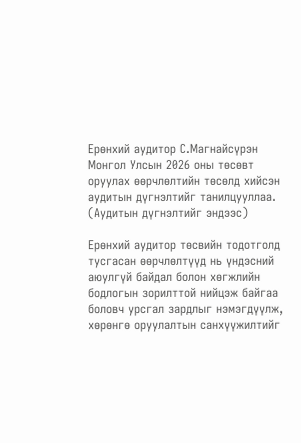Ерөнхий аудитор С.Магнайсүрэн Монгол Улсын 2026 оны төсөвт оруулах өөрчлөлтийн төсөлд хийсэн аудитын дүгнэлтийг танилцууллаа. (Аудитын дүгнэлтийг эндээс)

Ерөнхий аудитор төсвийн тодотголд тусгасан өөрчлөлтүүд нь үндэсний аюулгүй байдал болон хөгжлийн бодлогын зорилттой нийцэж байгаа боловч урсгал зардлыг нэмэгдүүлж, хөрөнгө оруулалтын санхүүжилтийг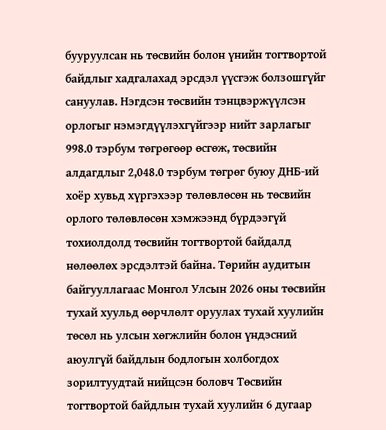бууруулсан нь төсвийн болон үнийн тогтвортой байдлыг хадгалахад эрсдэл үүсгэж болзошгүйг сануулав. Нэгдсэн төсвийн тэнцвэржүүлсэн орлогыг нэмэгдүүлэхгүйгээр нийт зарлагыг 998.0 тэрбум төгрөгөөр өсгөж, төсвийн алдагдлыг 2,048.0 тэрбум төгрөг буюу ДНБ-ий хоёр хувьд хүргэхээр төлөвлөсөн нь төсвийн орлого төлөвлөсөн хэмжээнд бүрдээгүй тохиолдолд төсвийн тогтвортой байдалд нөлөөлөх эрсдэлтэй байна. Төрийн аудитын байгууллагаас Монгол Улсын 2026 оны төсвийн тухай хуульд өөрчлөлт оруулах тухай хуулийн төсөл нь улсын хөгжлийн болон үндэсний аюулгүй байдлын бодлогын холбогдох зорилтуудтай нийцсэн боловч Төсвийн тогтвортой байдлын тухай хуулийн 6 дугаар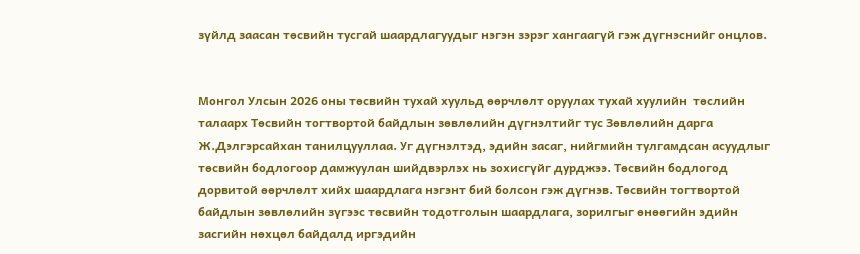зүйлд заасан төсвийн тусгай шаардлагуудыг нэгэн зэрэг хангаагүй гэж дүгнэснийг онцлов.


Монгол Улсын 2026 оны төсвийн тухай хуульд өөрчлөлт оруулах тухай хуулийн  төслийн талаарх Төсвийн тогтвортой байдлын зөвлөлийн дүгнэлтийг тус Зөвлөлийн дарга Ж.Дэлгэрсайхан танилцууллаа. Уг дүгнэлтэд, эдийн засаг, нийгмийн тулгамдсан асуудлыг төсвийн бодлогоор дамжуулан шийдвэрлэх нь зохисгүйг дурджээ. Төсвийн бодлогод дорвитой өөрчлөлт хийх шаардлага нэгэнт бий болсон гэж дүгнэв. Төсвийн тогтвортой байдлын зөвлөлийн зүгээс төсвийн тодотголын шаардлага, зорилгыг өнөөгийн эдийн засгийн нөхцөл байдалд иргэдийн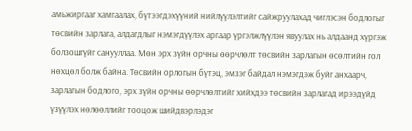амьжиргааг хамгаалах, бүтээгдэхүүний нийлүүлэлтийг сайжруулахад чиглэсэн бодлогыг төсвийн зарлага, алдагдлыг нэмэгдүүлэх аргаар үргэлжлүүлэн явуулах нь алдаанд хүргэж болзошгүйг санууллаа. Мөн эрх зүйн орчны өөрчлөлт төсвийн зарлагын өсөлтийн гол нөхцөл болж байна. Төсвийн орлогын бүтэц, эмзэг байдал нэмэгдэж буйг анхаарч, зарлагын бодлого, эрх зүйн орчны өөрчлөлтийг хийхдээ төсвийн зарлагад ирээдүйд үзүүлэх нөлөөллийг тооцож шийдвэрлэдэг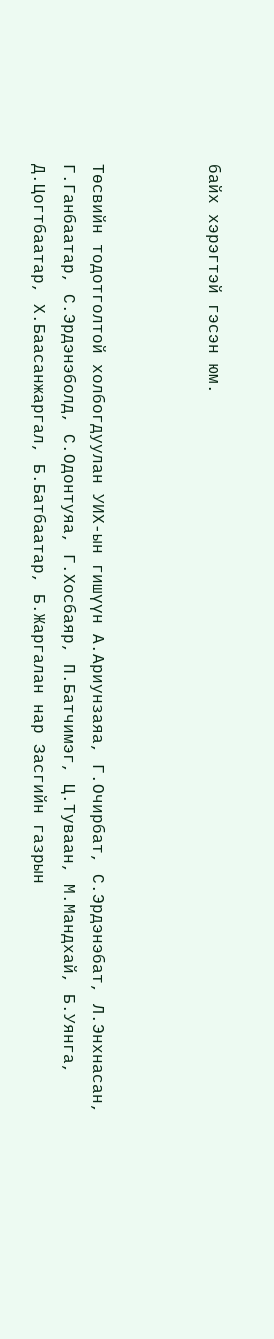байх хэрэгтэй гэсэн юм.



Төсвийн тодотголтой холбогдуулан УИХ-ын гишүүн А.Ариунзаяа, Г.Очирбат, С.Эрдэнэбат, Л.Энхнасан, Г.Ганбаатар, С.Эрдэнэболд, С.Одонтуяа, Г.Хосбаяр, П.Батчимэг, Ц.Туваан, М.Мандхай, Б.Уянга, Д.Цогтбаатар, Х.Баасанжаргал, Б.Батбаатар, Б.Жаргалан нар Засгийн газрын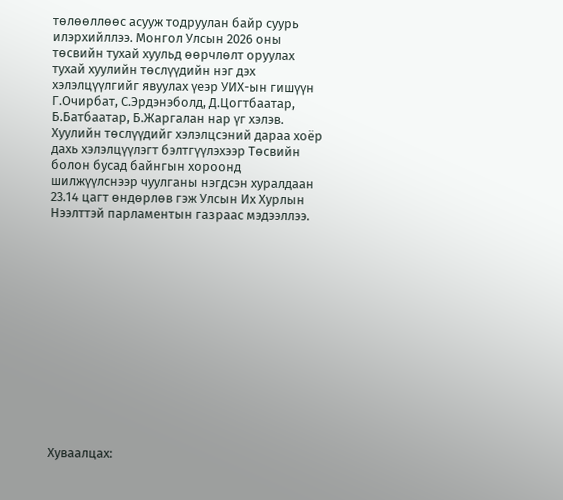төлөөллөөс асууж тодруулан байр суурь илэрхийллээ. Монгол Улсын 2026 оны төсвийн тухай хуульд өөрчлөлт оруулах тухай хуулийн төслүүдийн нэг дэх хэлэлцүүлгийг явуулах үеэр УИХ-ын гишүүн Г.Очирбат, С.Эрдэнэболд, Д.Цогтбаатар, Б.Батбаатар, Б.Жаргалан нар үг хэлэв. Хуулийн төслүүдийг хэлэлцсэний дараа хоёр дахь хэлэлцүүлэгт бэлтгүүлэхээр Төсвийн болон бусад байнгын хороонд шилжүүлснээр чуулганы нэгдсэн хуралдаан 23.14 цагт өндөрлөв гэж Улсын Их Хурлын Нээлттэй парламентын газраас мэдээллээ.














Хуваалцах: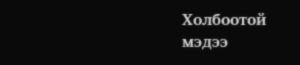Холбоотой мэдээ